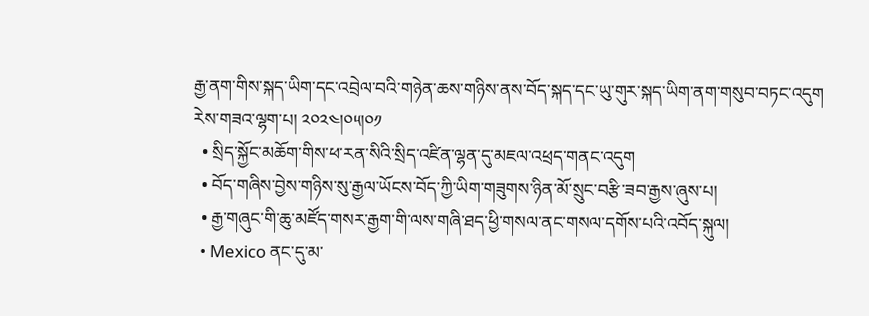རྒྱ་ནག་གིས་སྐད་ཡིག་དང་འབྲེལ་བའི་གཉེན་ཆས་གཉིས་ནས་བོད་སྐད་དང་ཡུ་གུར་སྐད་ཡིག་ནག་གསུབ་བཏང་འདུག
རེས་གཟའ་ལྷག་པ། ༢༠༢༤།༠༥།༠༡
  • སྲིད་སྐྱོང་མཆོག་གིས་ཕ་རན་སིའི་སྲིད་འཛིན་ལྷན་དུ་མཇལ་འཕྲད་གནང་འདུག
  • བོད་གཞིས་བྱེས་གཉིས་སུ་རྒྱལ་ཡོངས་བོད་ཀྱི་ཡིག་གཟུགས་ཉིན་མོ་སྲུང་བརྩི་ཟབ་རྒྱས་ཞུས་པ།
  • རྒྱ་གཞུང་གི་ཆུ་མཛོད་གསར་རྒྱག་གི་ལས་གཞི་ཐད་ཕྱི་གསལ་ནང་གསལ་དགོས་པའི་འབོད་སྐུལ།
  • Mexico ནང་དུ་མ་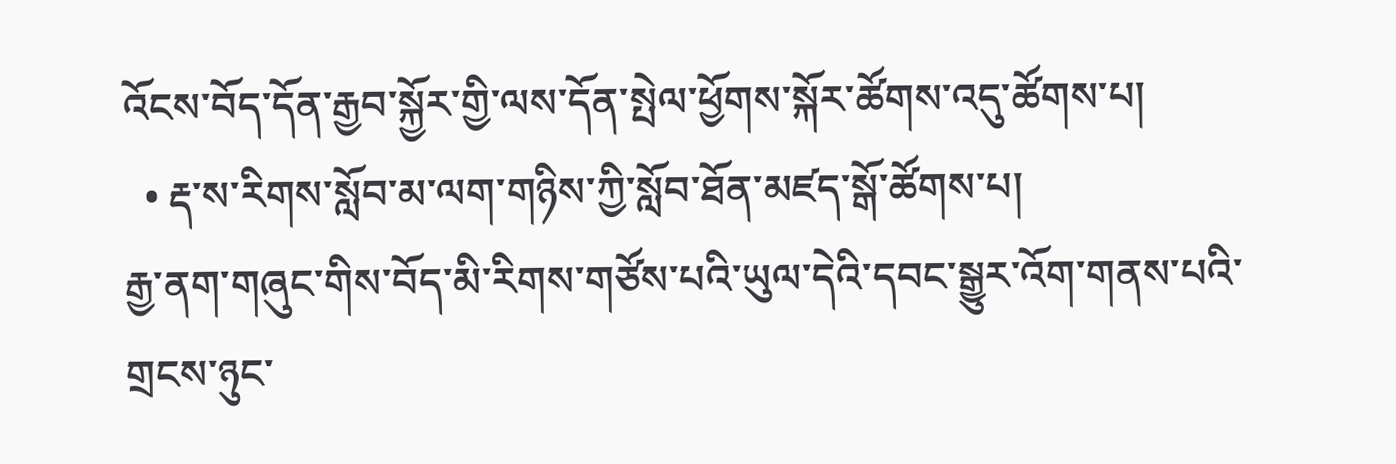འོངས་བོད་དོན་རྒྱབ་སྐྱོར་གྱི་ལས་དོན་སྤེལ་ཕྱོགས་སྐོར་ཚོགས་འདུ་ཚོགས་པ།
  • རྡ་ས་རིགས་སློབ་མ་ལག་གཉིས་ཀྱི་སློབ་ཐོན་མཛད་སྒོ་ཚོགས་པ།
རྒྱ་ནག་གཞུང་གིས་བོད་མི་རིགས་གཙོས་པའི་ཡུལ་དེའི་དབང་སྒྱུར་འོག་གནས་པའི་གྲངས་ཉུང་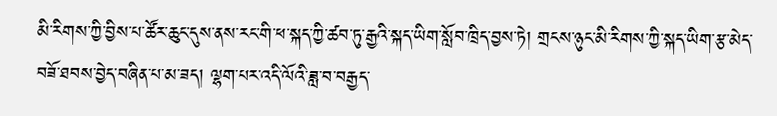མི་རིགས་ཀྱི་བྱིས་པ་ཚོར་ཆུང་དུས་ནས་རང་གི་ཕ་སྐད་ཀྱི་ཚབ་ཏུ་རྒྱའི་སྐད་ཡིག་སློབ་ཁྲིད་བྱས་ཏེ། གྲངས་ཉུང་མི་རིགས་ཀྱི་སྐད་ཡིག་རྩ་མེད་བཟོ་ཐབས་བྱེད་བཞིན་པ་མ་ཟད། ལྷག་པར་འདི་ལོའི་ཟླ་བ་བརྒྱད་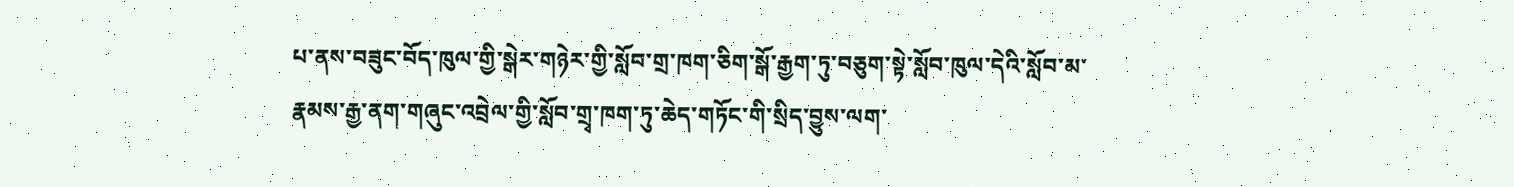པ་ནས་བཟུང་བོད་ཁུལ་གྱི་སྒེར་གཉེར་གྱི་སློབ་གྲ་ཁག་ཅིག་སྒོ་རྒྱག་ཏུ་བཅུག་སྟེ་སློབ་ཁུལ་དེའི་སློབ་མ་རྣམས་རྒྱ་ནག་གཞུང་འབྲེལ་གྱི་སློབ་གྲྭ་ཁག་ཏུ་ཆེད་གཏོང་གི་སྲིད་བྱུས་ལག་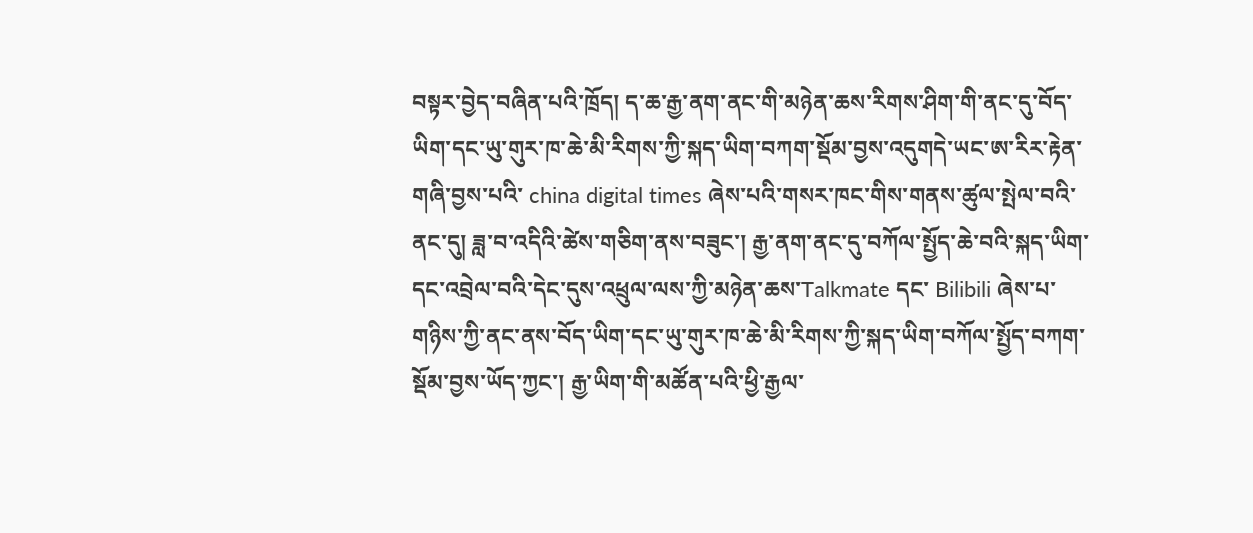བསྟར་བྱེད་བཞིན་པའི་ཁྲོད། ད་ཆ་རྒྱ་ནག་ནང་གི་མཉེན་ཆས་རིགས་ཤིག་གི་ནང་དུ་བོད་ཡིག་དང་ཡུ་གུར་ཁ་ཆེ་མི་རིགས་ཀྱི་སྐད་ཡིག་བཀག་སྡོམ་བྱས་འདུགདེ་ཡང་ཨ་རིར་རྟེན་གཞི་བྱས་པའི་ china digital times ཞེས་པའི་གསར་ཁང་གིས་གནས་ཚུལ་སྤེལ་བའི་ནང་དུ། ཟླ་བ་འདིའི་ཚེས་གཅིག་ནས་བཟུང་། རྒྱ་ནག་ནང་དུ་བཀོལ་སྤྱོད་ཆེ་བའི་སྐད་ཡིག་དང་འབྲེལ་བའི་དེང་དུས་འཕྲུལ་ལས་ཀྱི་མཉེན་ཆས་Talkmate དང་ Bilibili ཞེས་པ་གཉིས་ཀྱི་ནང་ནས་བོད་ཡིག་དང་ཡུ་གུར་ཁ་ཆེ་མི་རིགས་ཀྱི་སྐད་ཡིག་བཀོལ་སྤྱོད་བཀག་སྡོམ་བྱས་ཡོད་ཀྱང་། རྒྱ་ཡིག་གི་མཚོན་པའི་ཕྱི་རྒྱལ་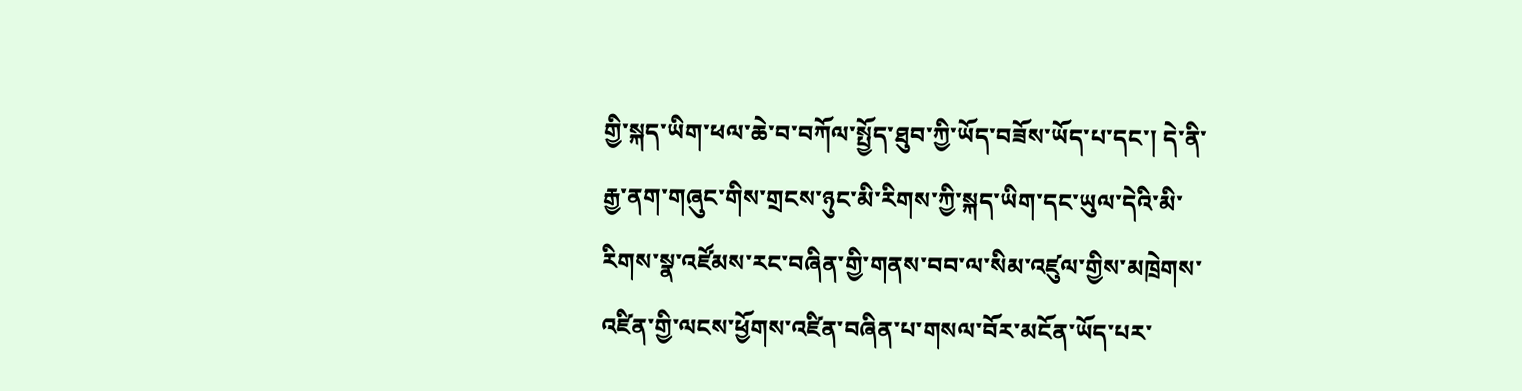གྱི་སྐད་ཡིག་ཕལ་ཆེ་བ་བཀོལ་སྤྱོད་ཐུབ་ཀྱི་ཡོད་བཟོས་ཡོད་པ་དང་། དེ་ནི་རྒྱ་ནག་གཞུང་གིས་གྲངས་ཉུང་མི་རིགས་ཀྱི་སྐད་ཡིག་དང་ཡུལ་དེའི་མི་རིགས་སྣ་འཛོམས་རང་བཞིན་གྱི་གནས་བབ་ལ་སིམ་འཛུལ་གྱིས་མཁྲེགས་འཛིན་གྱི་ལངས་ཕྱོགས་འཛིན་བཞིན་པ་གསལ་བོར་མངོན་ཡོད་པར་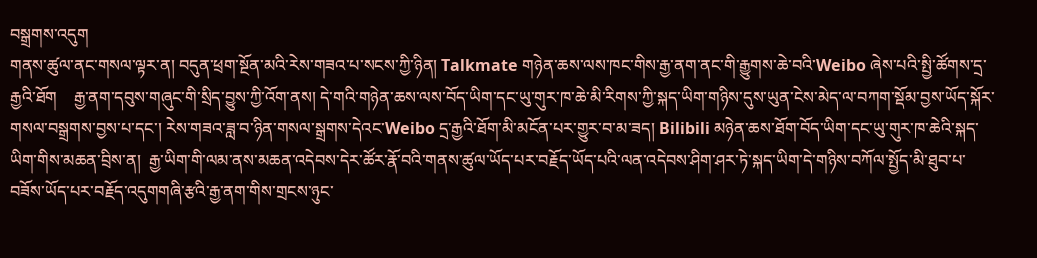བསྒྲགས་འདུག
གནས་ཚུལ་ནང་གསལ་ལྟར་ན། བདུན་ཕྲག་སྔོན་མའི་རེས་གཟའ་པ་སངས་ཀྱི་ཉིན། Talkmate གཉེན་ཆས་ལས་ཁང་གིས་རྒྱ་ནག་ནང་གི་རྒྱུགས་ཆེ་བའི་Weibo ཞེས་པའི་སྤྱི་ཚོགས་དྲ་རྒྱའི་ཐོག    རྒྱ་ནག་དབུས་གཞུང་གི་སྲིད་བྱུས་ཀྱི་འོག་ནས། དེ་གའི་གཉེན་ཆས་ལས་བོད་ཡིག་དང་ཡུ་གུར་ཁ་ཆེ་མི་རིགས་ཀྱི་སྐད་ཡིག་གཉིས་དུས་ཡུན་ངེས་མེད་ལ་བཀག་སྡོམ་བྱས་ཡོད་སྐོར་གསལ་བསྒྲགས་བྱས་པ་དང་། རེས་གཟའ་ཟླ་བ་ཉིན་གསལ་སྒྲགས་དེའང་Weibo དྲ་རྒྱའི་ཐོག་མི་མངོན་པར་གྱུར་བ་མ་ཟད། Bilibili མཉེན་ཆས་ཐོག་བོད་ཡིག་དང་ཡུ་གུར་ཁ་ཆེའི་སྐད་ཡིག་གིས་མཆན་བྲིས་ན།  རྒྱ་ཡིག་གི་ལམ་ནས་མཆན་འདེབས་དེར་ཚོར་རྣོ་བའི་གནས་ཚུལ་ཡོད་པར་བརྗོད་ཡོད་པའི་ལན་འདེབས་ཤིག་ཤར་ཏེ་སྐད་ཡིག་དེ་གཉིས་བཀོལ་སྤྱོད་མི་ཐུབ་པ་བཟོས་ཡོད་པར་བརྗོད་འདུགགཞི་རྩའི་རྒྱ་ནག་གིས་གྲངས་ཉུང་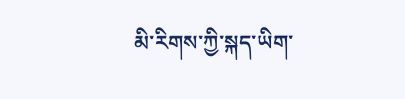མི་རིགས་ཀྱི་སྐད་ཡིག་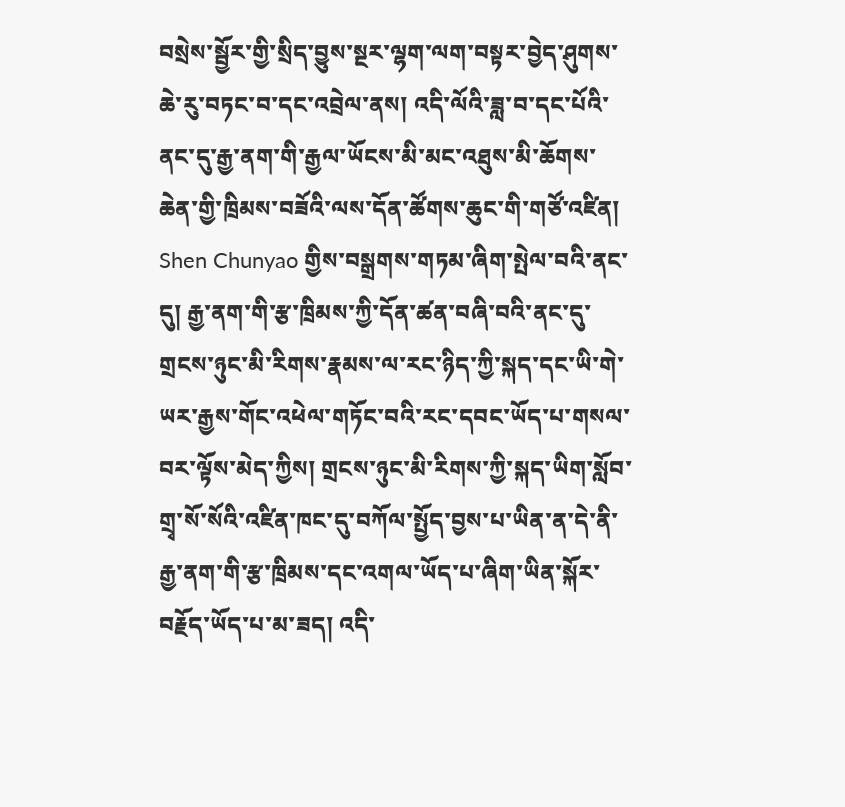བསྲེས་སྦྱོར་གྱི་སྲིད་བྱུས་སྔར་ལྷག་ལག་བསྟར་བྱེད་ཤུགས་ཆེ་རུ་བཏང་བ་དང་འབྲེལ་ནས། འདི་ལོའི་ཟླ་བ་དང་པོའི་ནང་དུ་རྒྱ་ནག་གི་རྒྱལ་ཡོངས་མི་མང་འཐུས་མི་ཆོགས་ཆེན་གྱི་ཁྲིམས་བཟོའི་ལས་དོན་ཚོགས་ཆུང་གི་གཙོ་འཛིན། Shen Chunyao གྱིས་བསྒྲགས་གཏམ་ཞིག་སྤེལ་བའི་ནང་དུ། རྒྱ་ནག་གི་རྩ་ཁྲིམས་ཀྱི་དོན་ཚན་བཞི་བའི་ནང་དུ་གྲངས་ཉུང་མི་རིགས་རྣམས་ལ་རང་ཉིད་ཀྱི་སྐད་དང་ཡི་གེ་ཡར་རྒྱས་གོང་འཕེལ་གཏོང་བའི་རང་དབང་ཡོད་པ་གསལ་བར་ལྟོས་མེད་ཀྱིས། གྲངས་ཉུང་མི་རིགས་ཀྱི་སྐད་ཡིག་སློབ་གྲྭ་སོ་སོའི་འཛིན་ཁང་དུ་བཀོལ་སྤྱོད་བྱས་པ་ཡིན་ན་དེ་ནི་རྒྱ་ནག་གི་རྩ་ཁྲིམས་དང་འགལ་ཡོད་པ་ཞིག་ཡིན་སྐོར་བརྗོད་ཡོད་པ་མ་ཟད། འདི་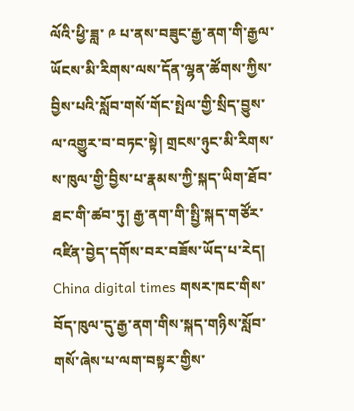ལོའི་ཕྱི་ཟླ་ ༩ པ་ནས་བཟུང་རྒྱ་ནག་གི་རྒྱལ་ཡོངས་མི་རིགས་ལས་དོན་ལྷན་ཚོགས་ཀྱིས་བྱིས་པའི་སློབ་གསོ་གོང་སྤེལ་གྱི་སྲིད་བྱུས་ལ་འགྱུར་བ་བཏང་སྟེ། གྲངས་ཉུང་མི་རིགས་ས་ཁུལ་གྱི་བྱིས་པ་རྣམས་ཀྱི་སྐད་ཡིག་ཐོབ་ཐང་གི་ཚབ་ཏུ། རྒྱ་ནག་གི་སྤྱི་སྐད་གཙོར་འཛིན་བྱེད་དགོས་བར་བཟོས་ཡོད་པ་རེད།
China digital times གསར་ཁང་གིས་བོད་ཁུལ་དུ་རྒྱ་ནག་གིས་སྐད་གཉིས་སློབ་གསོ་ཞེས་པ་ལག་བསྟར་གྱིས་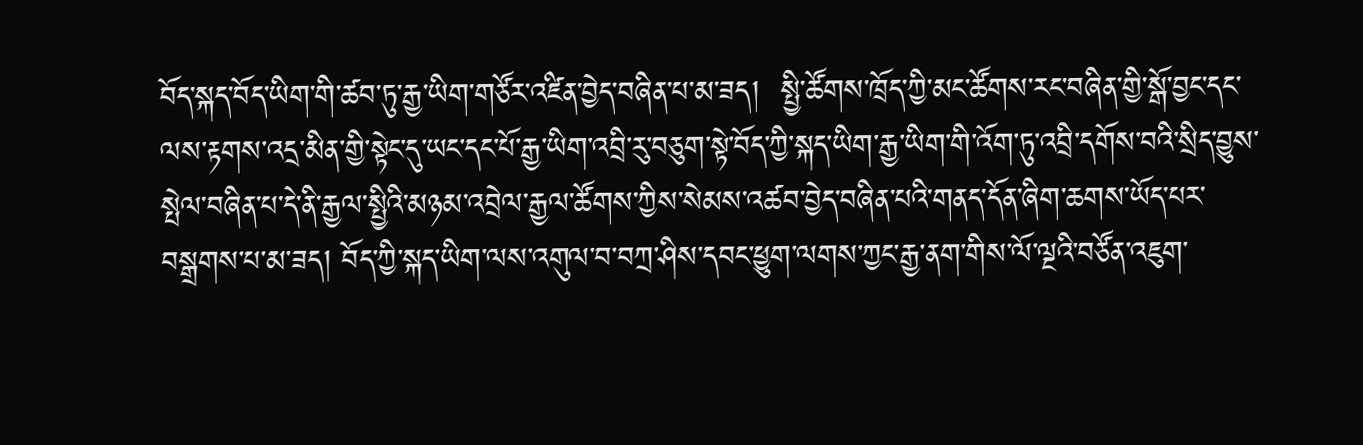བོད་སྐད་བོད་ཡིག་གི་ཚབ་ཏུ་རྒྱ་ཡིག་གཙོར་འཛིན་བྱེད་བཞིན་པ་མ་ཟད།  སྤྱི་ཚོགས་ཁྲོད་ཀྱི་མང་ཚོགས་རང་བཞིན་གྱི་སྒོ་བྱང་དང་ལས་རྟགས་འདྲ་མིན་གྱི་སྟེང་དུ་ཡང་དང་པོ་རྒྱ་ཡིག་འབྲི་རུ་བཅུག་སྟེ་བོད་ཀྱི་སྐད་ཡིག་རྒྱ་ཡིག་གི་འོག་ཏུ་འབྲི་དགོས་བའི་སྲིད་བྱུས་སྤེལ་བཞིན་པ་དེ་ནི་རྒྱལ་སྤྱིའི་མཉམ་འབྲེལ་རྒྱལ་ཚོགས་ཀྱིས་སེམས་འཚབ་བྱེད་བཞིན་པའི་གནད་དོན་ཞིག་ཆགས་ཡོད་པར་བསྒྲགས་པ་མ་ཟད། བོད་ཀྱི་སྐད་ཡིག་ལས་འགུལ་བ་བཀྲ་ཤིས་དབང་ཕྱུག་ལགས་ཀྱང་རྒྱ་ནག་གིས་ལོ་ལྔའི་བཙོན་འཇུག་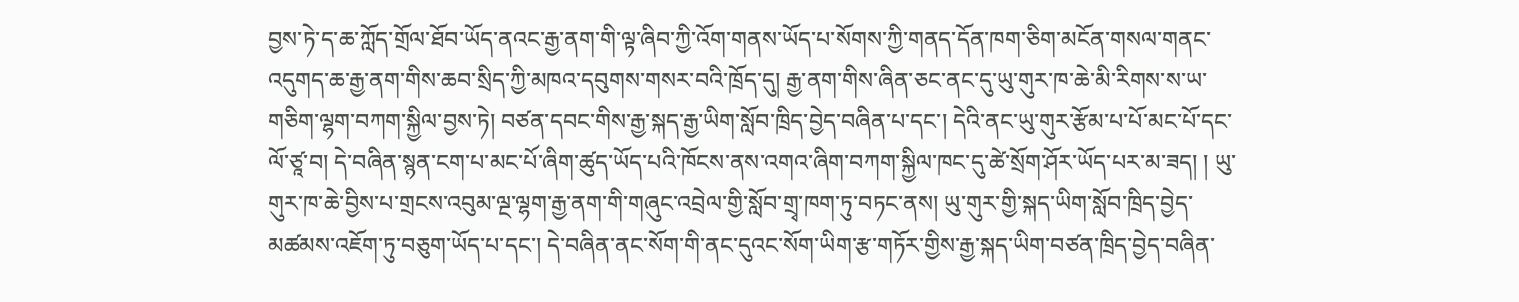བྱས་ཏེ་ད་ཆ་ཀློད་གྲོལ་ཐོབ་ཡོད་ནའང་རྒྱ་ནག་གི་ལྟ་ཞིབ་ཀྱི་འོག་གནས་ཡོད་པ་སོགས་ཀྱི་གནད་དོན་ཁག་ཅིག་མངོན་གསལ་གནང་འདུགད་ཆ་རྒྱ་ནག་གིས་ཆབ་སྲིད་ཀྱི་མཁའ་དབུགས་གསར་བའི་ཁྲོད་དུ། རྒྱ་ནག་གིས་ཞིན་ཅང་ནང་དུ་ཡུ་གུར་ཁ་ཆེ་མི་རིགས་ས་ཡ་གཅིག་ལྷག་བཀག་སྐྱིལ་བྱས་ཏེ། བཙན་དབང་གིས་རྒྱ་སྐད་རྒྱ་ཡིག་སློབ་ཁྲིད་བྱེད་བཞིན་པ་དང་། དེའི་ནང་ཡུ་གུར་རྩོམ་པ་པོ་མང་པོ་དང་ལོ་ཙཱ་བ། དེ་བཞིན་སྙན་ངག་པ་མང་པོ་ཞིག་ཚུད་ཡོད་པའི་ཁོངས་ནས་འགའ་ཞིག་བཀག་སྐྱིལ་ཁང་དུ་ཚེ་སྲོག་ཤོར་ཡོད་པར་མ་ཟད། ། ཡུ་གུར་ཁ་ཆེ་བྱིས་པ་གྲངས་འབུམ་ལྔ་ལྷག་རྒྱ་ནག་གི་གཞུང་འབྲེལ་གྱི་སློབ་གྲྭ་ཁག་ཏུ་བཏང་ནས། ཡུ་གུར་གྱི་སྐད་ཡིག་སློབ་ཁྲིད་བྱེད་མཚམས་འཇོག་ཏུ་བཅུག་ཡོད་པ་དང་། དེ་བཞིན་ནང་སོག་གི་ནང་དུའང་སོག་ཡིག་རྩ་གཏོར་གྱིས་རྒྱ་སྐད་ཡིག་བཙན་ཁྲིད་བྱེད་བཞིན་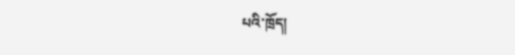པའི་ཁྲོད།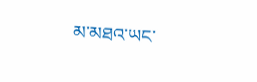མ་མཐའ་ཡང་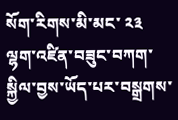སོག་རིགས་མི་མང་ ༢༣ ལྷག་འཛིན་བཟུང་བཀག་སྐྱིལ་བྱས་ཡོད་པར་བསྒྲགས་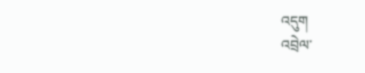འདུག
འབྲེལ་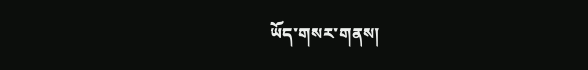ཡོད་གསར་གནས།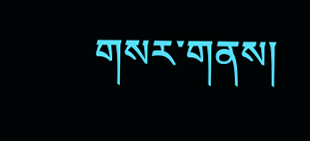གསར་གནས།